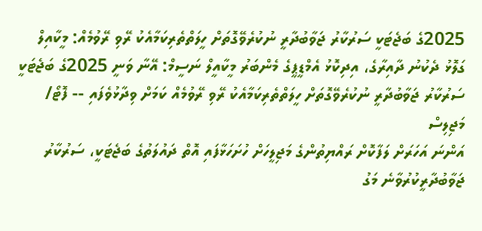2025ގެ ބަޖެޓަކީ ސަރުކާރު ޖަވާބުދާރީ ނުކުރެވޭގޮތަށް ހީލަތްތެރިކަމާއެކު ރޭވި ރޭވުމެއް: މީކާއިލް
ގަލޮޅު ދެކުނު ދާއިރާގެ، އިދިކޮޅު އެމްޑީޕީގެ މެންބަރު މީކާއީލް ނަސީމް: އޭނާ ވަނީ 2025ގެ ބަޖެޓަކީ ސަރުކާރު ޖަވާބުދާރީ ނުކުރެވޭގޮތަށް ހީލަތްތެރިކަމާއެކު ރޭވި ރޭވުމެއް ކަމަށް ވިދާޅުވެފައި -- ފޮޓޯ/ މަޖިލިސް
އަންނަ އަހަރަށް ލަފާކޮށް ރައްޔިތުންގެ މަޖިލީހަށް ހުށަހަޅާފައި އޮތް ދައުލަތުގެ ބަޖެޓަކީ، ސަރުކާރު ޖަވާބުދާރީކުރުވާނެ މަގު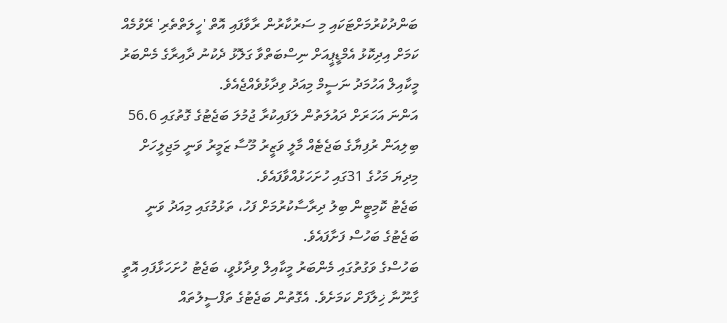ބަންދުކުރުމަށްޓަކައި މި ސަރުކާރުން ރާވާފައި އޮތް 'ހީލަތްތެރި' ރޭވުމެއް ކަމަށް އިދިކޮޅު އެމްޑީޕީއަށް ނިސްބަތްވާ ގަލޮޅު ދެކުނު ދާއިރާގެ މެންބަރު މީކާއިލް އަހުމަދު ނަސީމް މިއަދު ވިދާޅުވެއްޖެއެވެ.
އަންނަ އަހަރަށް ދައުލަތުން ލަފައިކުރާ ޖުމުލަ ބަޖެޓުގެ ގޮތުގައި 56.6 ބިލިއަން ރުފިޔާގެ ބަޖެޓެއް މާލީ ވަޒީރު މޫސާ ޒަމީރު ވަނީ މަޖިލީހަށް މިދިޔަ މަހުގެ 31ގައި ހުށަހަޅުއްވާފައެވެ.
ބަޖެޓު ކޮމިޓީން ބިލު ދިރާސާކުރުމަށް ފަހު، ތަޅުމުގައި މިއަދު ވަނީ ބަޖެޓުގެ ބަހުސް ފަށާފައެވެ.
ބަހުސްގެ ވަގުތުގައި މެންބަރު މީކާއިލް ވިދާޅުވީ، ބަޖެޓު ހުށަހަޅާފައި އޮތީ ގާނޫނާ ޚިލާފަށް ކަމަށެވެ. އެގޮތުން ބަޖެޓުގެ ތަފްސީލުތައް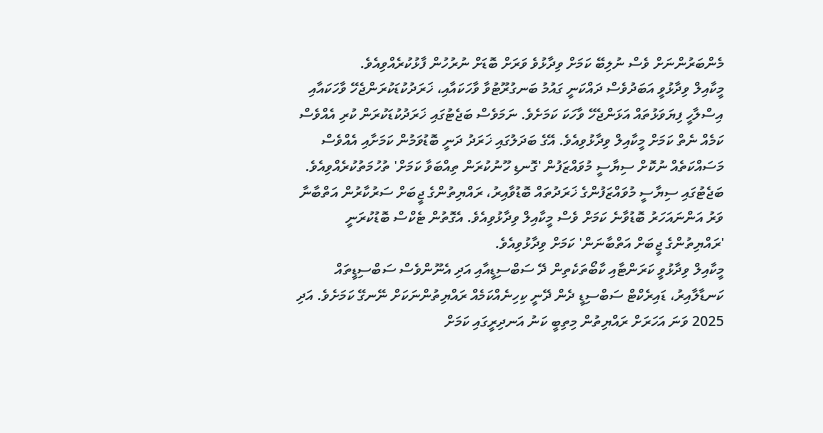މެންބަރުންނަށް ވެސް ނުލިބޭ ކަމަށް ވިދާޅުވެ ވަރަށް ބޮޑަށް ނުރުހުން ފާޅުކުރެއްވިއެވެ.
މީކާއިލް ވިދާޅުވީ އަބަދުވެސް ދައްކަނީ ގައުމު ބަނގުރޫޓުވާ ވާހަކައާއި، ޚަރަދުކުޑަކުރަންޖެހޭ ވާހަކައާއި އިސްލާހީ ފިޔަވަޅުތައް އަޅަންޖެހޭ ވާހަކަ ކަމަށެވެ. ނަމަވެސް ބަޖެޓުގައި ޚަރަދުކުޑަކުރަން ކުރި އެއްވެސް ކަމެއް ނެތް ކަމަށް މީކާއިލް ވިދާޅުވިއެވެ. އޭގެ ބަދަލުގައި ޚަރަދު ދަނީ ބޮޑުވަމުން ކަމަށާއި އެއްވެސް މަސައްކަތެއް ނުކޮށް ސިޔާސީ މުވައްޒަފުން 'ގޮނޑި ހޫނުކުރަން ތިއްބަވާ ކަމަށް' ތުހުމަތުކުރެއްވިއެވެ.
ބަޖެޓުގައި ސިޔާސީ މުވައްޒަފުންގެ ޚަރަދުތައް ބޮޑުވާއިރު، ރައްޔިތުންގެ ޖީބަށް ސަރުކާރުން އަތްބާނާ ވަރު އަންނައަހަރު ބޮޑުވާނެ ކަމަށް ވެސް މީކާއިލް ވިދާޅުވިއެވެ. އެގޮތުން ޓެކްސް ބޮޑުކުރަނީ 'ރައްޔިތުންގެ ޖީބަށް އަތްބާނަން' ކަމަށް ވިދާޅުވިއެވެ.
މީކާއިލް ވިދާޅުވީ ކަރަންޓާއި ކާބޯތަކެތިން ދޭ ސަބްސިޑީއާއި އަދި އެނޫންވެސް ސަބްސިޑީތައް ކަނޑާލާއިރު، ޑައިރެކްޓް ސަބްސިޑީ ދެން ދޭނީ ކިހިނެއްކަމެއް ރައްޔިތުންނަކަށް ނޭނގޭ ކަމަށެވެ. އަދި 2025 ވަނަ އަހަރަށް ރައްޔިތުން މިތިބީ ކަނު އަނދިރީގައި ކަމަށް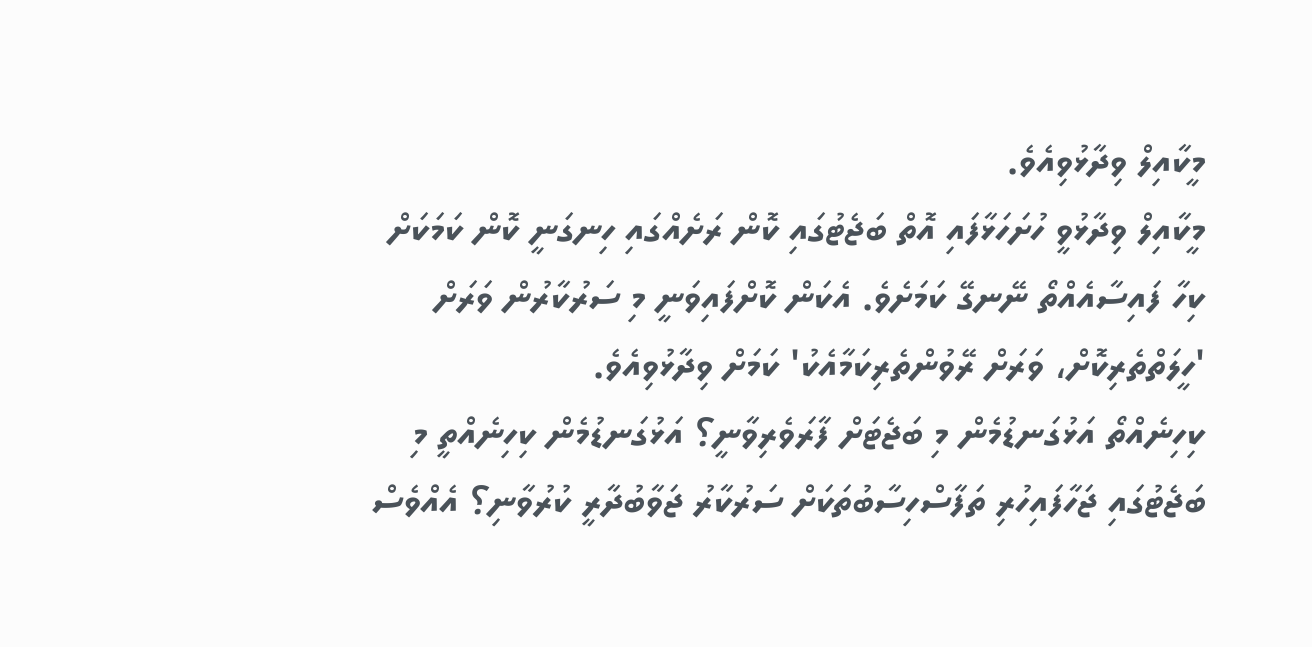މީކާއިލް ވިދާޅުވިއެވެ.
މީކާއިލް ވިދާޅުވީ ހުށަހަޅާފައި އޮތް ބަޖެޓުގައި ކޮން ރަށެއްގައި ހިނގަނީ ކޮން ކަމަކަށް ކިހާ ފައިސާއެއްތޯ ނޭނގޭ ކަމަށެވެ. އެކަން ކޮށްފައިވަނީ މި ސަރުކާރުން ވަރަށް 'ހީލަތްތެރިކޮށް، ވަރަށް ރޭވުންތެރިކަމާއެކު' ކަމަށް ވިދާޅުވިއެވެ.
ކިހިނެއްތޯ އަޅުގަނޑުމެން މި ބަޖެޓަށް ފާރަވެރިވާނީ؟ އަޅުގަނޑުމެން ކިހިނެއްތީ މި ބަޖެޓުގައި ޖަހާފައިހުރި ތަފާސްހިސާބުތަކަށް ސަރުކާރު ޖަވާބުދާރީ ކުރުވާނި؟ އެއްވެސް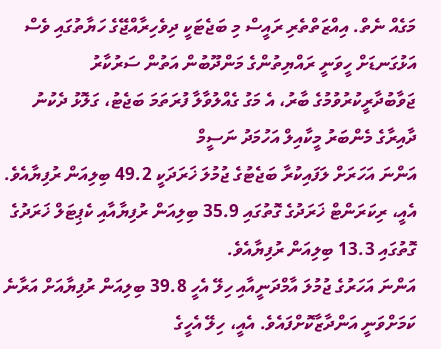މަގެއް ނެތް. އިއްޒަތްތެރި ރައީސް މި ބަޖެޓަކީ ދިވެހިރާއްޖޭގެ ހަޔާތުގައި ވެސް އަޅުގަނޑަށް ހީވަނީ ރައްޔިތުންގެ މަންދޫބުން އަތުން ސަރުކާރު ޖަވާބުދާރީކުރުވުމުގެ ބާރު، އެ މަގު ގެއްލުވާލާ ފުރަތަމަ ބަޖެޓު، ގަލޮޅު ދެކުނު ދާއިރާގެ މެންބަރު މީކާއިލް އަހުމަދު ނަސީމް
އަންނަ އަހަރަށް ލަފައިކުރާ ބަޖެޓުގެ ޖުމުލަ ޚަރަދަކީ 49.2 ބިލިއަން ރުފިޔާއެވެ. އެއީ، ރިކަރަންޓް ޚަރަދުގެ ގޮތުގައި 35.9 ބިލިއަން ރުފިޔާއާއި ކެޕިޓަލް ޚަރަދުގެ ގޮތުގައި 13.3 ބިލިއަން ރުފިޔާއެވެ.
އަންނަ އަހަރުގެ ޖުމުލަ އާމްދަނީއާއި ހިލޭ އެހީ 39.8 ބިލިއަން ރުފިޔާއަށް އަރާނެ ކަމަށްވަނީ އަންދާޒާކޮށްފައެވެ. އެއީ، ހިލޭ އެހީގެ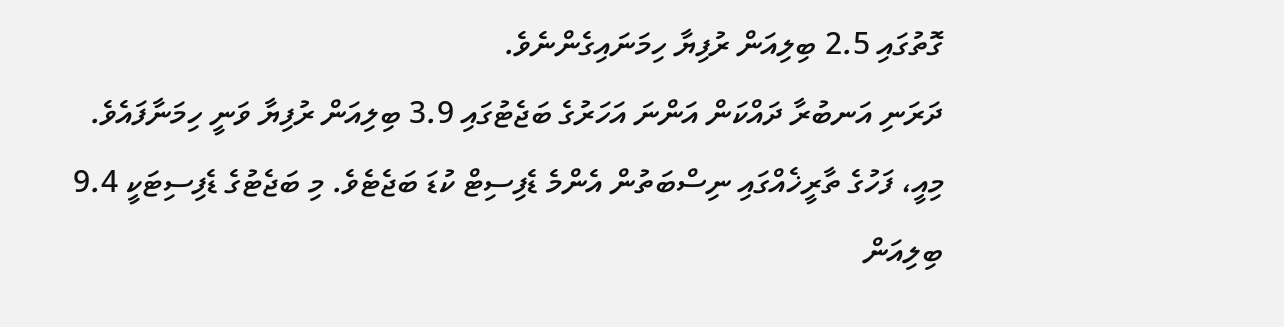ގޮތުގައި 2.5 ބިލިއަން ރުފިޔާ ހިމަނައިގެންނެވެ.
ދަރަނި އަނބުރާ ދައްކަން އަންނަ އަހަރުގެ ބަޖެޓުގައި 3.9 ބިލިއަން ރުފިޔާ ވަނީ ހިމަނާފައެވެ.
މިއީ، ފަހުގެ ތާރީޚެއްގައި ނިސްބަތުން އެންމެ ޑެފިސިޓް ކުޑަ ބަޖެޓެވެ. މި ބަޖެޓުގެ ޑެފިސިޓަކީ 9.4 ބިލިއަން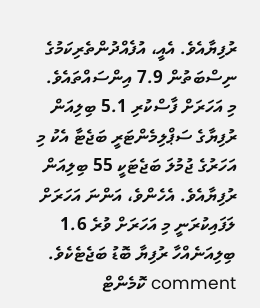ރުފިޔާއެވެ. އެއީ، އުފެއްދުންތެރިކަމުގެ ނިސްބަތުން 7.9 އިންސައްތައެވެ.
މި އަހަރަށް ފާސްކުރި 5.1 ބިލިއަން ރުފިޔާގެ ސަޕްލިމެންޓަރީ ބަޖެޓާ އެކު މި އަހަރުގެ ޖުމުލަ ބަޖެޓަކީ 55 ބިލިއަން ރުފިޔާއެވެ. އެހެންވެ، އަންނަ އަހަރަށް ލަފައިކުރަނީ މި އަހަރަށް ވުރެ 1.6 ބިލިއަނެއްހާ ރުފިޔާ ބޮޑު ބަޖެޓެކެވެ.
comment ކޮމެންޓް